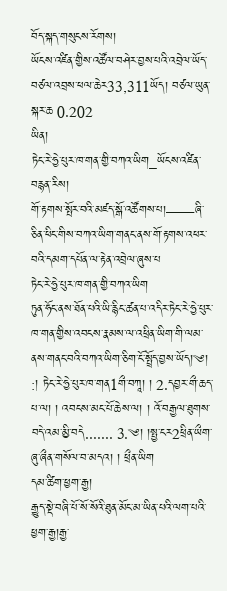བོད་སྐད་གསུངས་རོགས།
ཡོངས་འཛིན་གྱིས་འཚོལ་བཤེར་བྱས་པའི་འབྲེལ་ཡོད་བཙལ་འབྲས་ཕལ་ཆེར33,311ཡོད། བཙལ་ཡུན་སྐར་ཆ 0.202
ཡིན།
ཏེང་རེ་ཧྱེ་པུར་ཁ་གན་གྱི་བཀའ་ཡིག_ཡོངས་འཛིན་བརྙན་རིས།
གོ་རྟགས་སྤོར་བའི་མཛད་སྒོ་འཚོགས་པ།——ཞི་ཅིན་ཕིང་གིས་བཀའ་ཡིག་གནང་ནས་གོ་རྟགས་འཕར་བའི་དམག་དཔོན་ལ་རྟེན་འབྲེལ་ཞུས་པ
ཏེང་རེ་ཧྱེ་པུར་ཁ་གན་གྱི་བཀའ་ཡིག
ཏུན་ཧོང་ནས་ཐོན་པའི་ཡི་རྙིང་ཚན་པ་འདིར་ཏེང་རེ་ཧྱེ་པུར་ཁ་གན་གྱིས་འབངས་རྣམས་ལ་འཕྲིན་ཡིག་གི་ལམ་ནས་གནང་བའི་བཀའ་ཡིག་ཅིག་ངོ་སྤྲོད་བྱས་ཡོད།༄། :། ཏེང་རེ་ཧྱེ་པུར་ཁ་གན1གྀ་བཀཱ། ། 2.དབྱར་གྀ་ཆད་པ་ལ། ། འབངས་མང་པོ་ཆེས་ལ། ། འོ་བརྒྱལ་ཐུགས་བདེ་འམ་མྱི་བདེ....... 3.༄། །སྤྱ་ངར2ཕྲིན་ཡྀག་ཞུ་ཞྀན་གསོལ་བ་མདའ། ། ཕྲྀན་ཡིག
དམ་ཚིག་ཕྱག་རྒྱ།
རྒྱུད་སྡེ་བཞི་པོ་སོ་སོའི་ཐུན་མོང་མ་ཡིན་པའི་ལག་པའི་ཕྱག་རྒྱ།རྒྱ་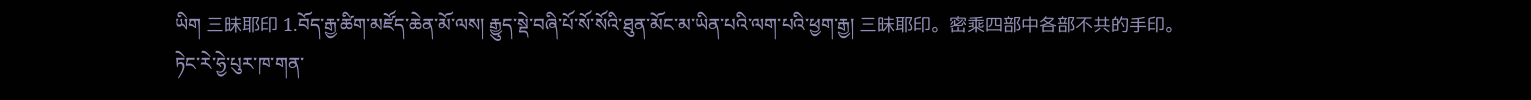ཡིག 三昧耶印 1.བོད་རྒྱ་ཚིག་མཛོད་ཆེན་མོ་ལས། རྒྱུད་སྡེ་བཞི་པོ་སོ་སོའི་ཐུན་མོང་མ་ཡིན་པའི་ལག་པའི་ཕྱག་རྒྱ། 三昧耶印。密乘四部中各部不共的手印。
ཏེང་རེ་ཧྱེ་པུར་ཁ་གན་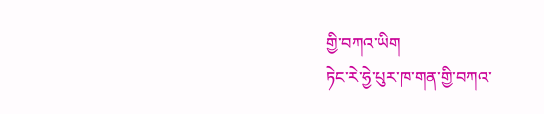གྱི་བཀའ་ཡིག
ཏེང་རེ་ཧྱེ་པུར་ཁ་གན་གྱི་བཀའ་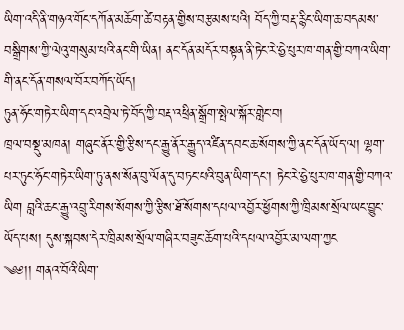ཡིག་འདི་ནི་གཉའ་གོང་དཀོན་མཆོག་ཚེ་བརྟན་གྱིས་བརྩམས་པའི། བོད་ཀྱི་བརྡ་རྙིང་ཡིག་ཆ་བདམས་བསྒྲིགས་ཀྱི་ལེའུ་གསུམ་པའི་ནང་གི་ཡིན། ནང་དོན་མདོར་བསྟན་ནི་ཏེང་རེ་ཧྱེ་པུར་ཁ་གན་གྱི་བཀའ་ཡིག་གི་ནང་དོན་གསལ་བོར་བཀོད་ཡོད།
ཏུན་ཧོང་གཏེར་ཡིག་དང་འབྲེལ་ཏེ་བོད་ཀྱི་བརྡ་འཕྲིན་སྒྲོག་སྤེལ་སྐོར་གླེང་བ།
ཁྲལ་བསྡུ་མཁན། གཞུང་ནོར་གྱི་རྩིས་དང་རྒྱུ་ནོར་རྒྱུད་འཛིན་དབང་ཆ་སོགས་ཀྱི་ནང་དོན་ཡོད་ལ། ལྷག་པར་ཏུང་ཧོང་གཏེར་ཡིག་ཏུ་ནས་སོན་བུ་ལོན་དུ་བཏང་པའི་བུན་ཡིག་དང་། ཏེང་རེ་ཧྱེ་པུར་ཁ་གན་གྱི་བཀའ་ཡིག བླའི་ཆང་རྒྱུ་འབྲུ་རིགས་སོགས་ཀྱི་རྩིས་ཐོ་སོགས་དཔལ་འབྱོར་ཕྱོགས་ཀྱི་ཁྲིམས་སྲོལ་ཡང་བྱུང་ཡོད་པས། དུས་སྐབས་དེར་ཁྲིམས་སྲོལ་གཞིར་བཟུང་ཆོག་པའི་དཔལ་འབྱོར་མ་ལག་ཀྱང
༄༅།། གནའ་བོའི་ཡིག་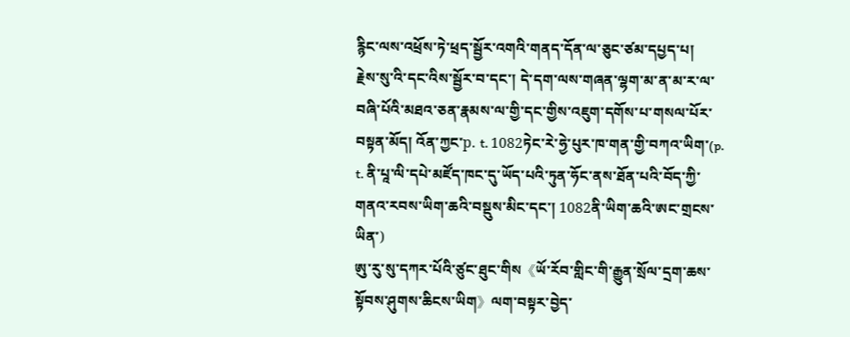རྙིང་ལས་འཕྲོས་ཏེ་ཕྲད་སྦྱོར་འགའི་གནད་དོན་ལ་ཅུང་ཙམ་དཔྱད་པ།
རྗེས་སུ་འི་དང་འིས་སྦྱོར་བ་དང་། དེ་དག་ལས་གཞན་ལྷག་མ་ན་མ་ར་ལ་བཞི་པོའི་མཐའ་ཅན་རྣམས་ལ་གྱི་དང་གྱིས་འཇུག་དགོས་པ་གསལ་པོར་བསྟན་མོད། འོན་ཀྱང་p. t. 1082ཏེང་རེ་ཧྱེ་པུར་ཁ་གན་གྱི་བཀའ་ཡིག་(p. t. ནི་པཱ་ལི་དཔེ་མཛོད་ཁང་དུ་ཡོད་པའི་ཏུན་ཧོང་ནས་ཐོན་པའི་བོད་ཀྱི་གནའ་རབས་ཡིག་ཆའི་བསྡུས་མིང་དང་། 1082ནི་ཡིག་ཆའི་ཨང་གྲངས་ཡིན་)
ཨུ་རུ་སུ་དཀར་པོའི་ཙུང་ཐུང་གིས《ཡོ་རོབ་གླིང་གི་རྒྱུན་སྲོལ་དྲག་ཆས་སྟོབས་ཤུགས་ཆིངས་ཡིག》ལག་བསྟར་བྱེད་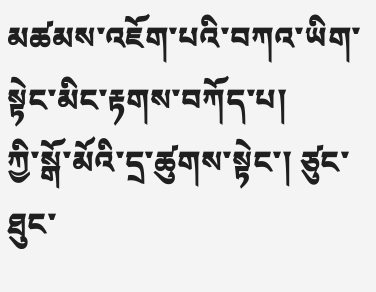མཚམས་འཇོག་པའི་བཀའ་ཡིག་སྟེང་མིང་རྟགས་བཀོད་པ།
ཀྱི་སྒོ་མོའི་དྲ་ཚུགས་སྟེང་། ཙུང་ཐུང་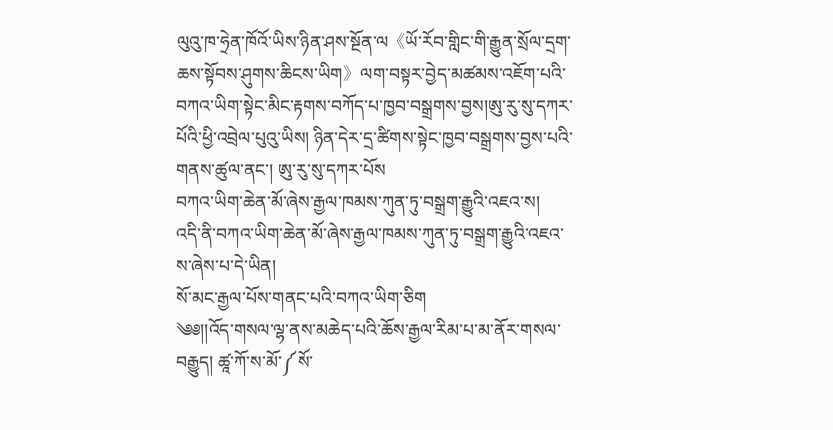ལུའུ་ཁ་ཧྲེན་ཁོའོ་ཡིས་ཉིན་ཤས་སྔོན་ལ《ཡོ་རོབ་གླིང་གི་རྒྱུན་སྲོལ་དྲག་ཆས་སྟོབས་ཤུགས་ཆིངས་ཡིག》ལག་བསྟར་བྱེད་མཚམས་འཇོག་པའི་བཀའ་ཡིག་སྟེང་མིང་རྟགས་བཀོད་པ་ཁྱབ་བསྒྲགས་བྱས།ཨུ་རུ་སུ་དཀར་པོའི་ཕྱི་འབྲེལ་པུའུ་ཡིས། ཉིན་དེར་དྲ་ཚིགས་སྟེང་ཁྱབ་བསྒྲགས་བྱས་པའི་གནས་ཚུལ་ནང་། ཨུ་རུ་སུ་དཀར་པོས
བཀའ་ཡིག་ཆེན་མོ་ཞེས་རྒྱལ་ཁམས་ཀུན་ཏུ་བསྒྲག་རྒྱུའི་འཇའ་ས།
འདི་ནི་བཀའ་ཡིག་ཆེན་མོ་ཞེས་རྒྱལ་ཁམས་ཀུན་ཏུ་བསྒྲག་རྒྱུའི་འཇའ་ས་ཞེས་པ་དེ་ཡིན།
སོ་མང་རྒྱལ་པོས་གནང་པའི་བཀའ་ཡིག་ཅིག
༄༅།།འོད་གསལ་ལྷ་ནས་མཆེད་པའི་ཆོས་རྒྱལ་རིམ་པ་མ་ནོར་གསལ་བརྒྱུད། ཚཱ་ཀོ་ས་མོ་༼སོ་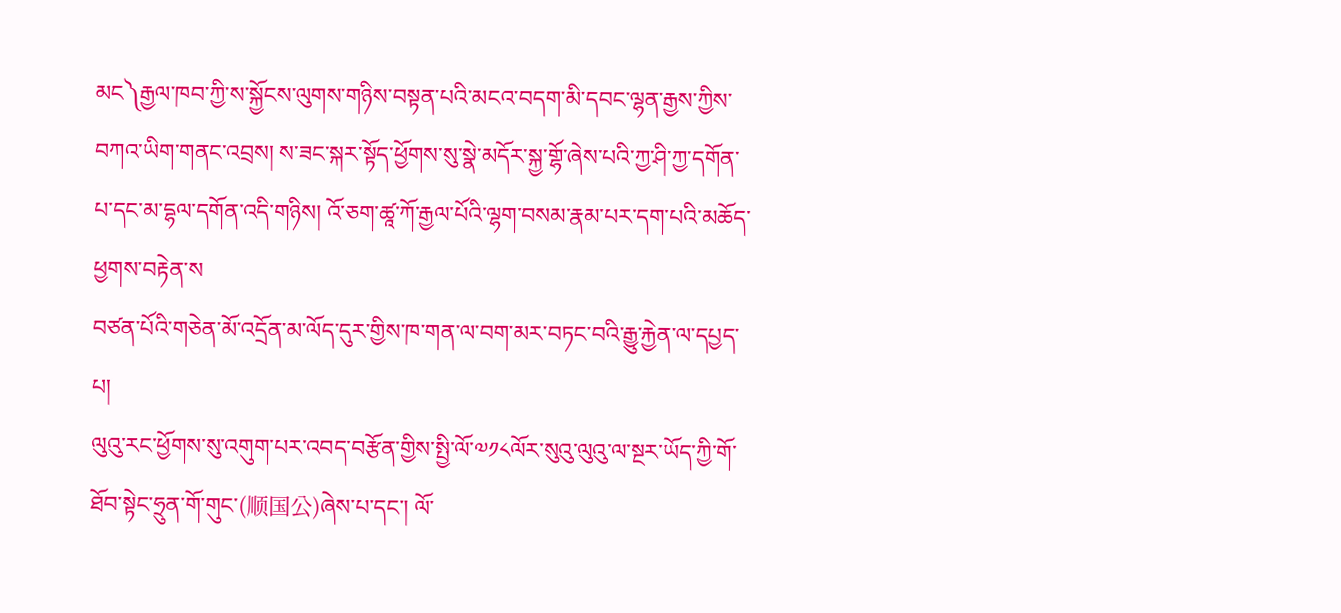མང༽རྒྱལ་ཁབ་ཀྱི་ས་སྐྱོངས་ལུགས་གཉིས་བསྟན་པའི་མངའ་བདག་མི་དབང་ལྷན་རྒྱས་ཀྱིས་བཀའ་ཡིག་གནང་འབྲས། ས་ཟང་སྐར་སྟོད་ཕྱོགས་སུ་སྣེ་མདོར་སྐྱ་གྷོ་ཞེས་པའི་ཀྱ་ཤི་ཀྱ་དགོན་པ་དང་མ་དྷལ་དགོན་འདི་གཉིས། འོ་ཅག་ཚཱ་ཀོ་རྒྱལ་པོའི་ལྷག་བསམ་རྣམ་པར་དག་པའི་མཆོད་ཕྱགས་བརྟེན་ས
བཙན་པོའི་གཅེན་མོ་འདྲོན་མ་ལོད་དུར་གྱིས་ཁ་གན་ལ་བག་མར་བཏང་བའི་རྒྱུ་རྐྱེན་ལ་དཔྱད་པ།
ལུའུ་རང་ཕྱོགས་སུ་འགུག་པར་འབད་བརྩོན་གྱིས་སྤྱི་ལོ་༧༡༨ལོར་སུའུ་ལུའུ་ལ་སྔར་ཡོད་ཀྱི་གོ་ཐོབ་སྟེང་ཧྲུན་གོ་གུང་(顺国公)ཞེས་པ་དང་། ལོ་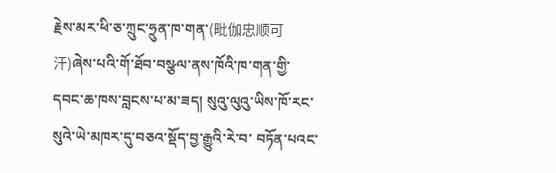རྗེས་མར་ཕི་ཅ་ཀྲུང་ཧྲུན་ཁ་གན་(毗伽忠顺可汗)ཞེས་པའི་གོ་ཐོབ་བསྩལ་ནས་ཁོའི་ཁ་གན་གྱི་དབང་ཆ་ཁས་བླངས་པ་མ་ཟད། སུའུ་ལུའུ་ཡིས་ཁོ་རང་སུའེ་ཡེ་མཁར་དུ་བཅའ་སྡོད་བྱ་རྒྱུའི་རེ་བ་ བཏོན་པའང་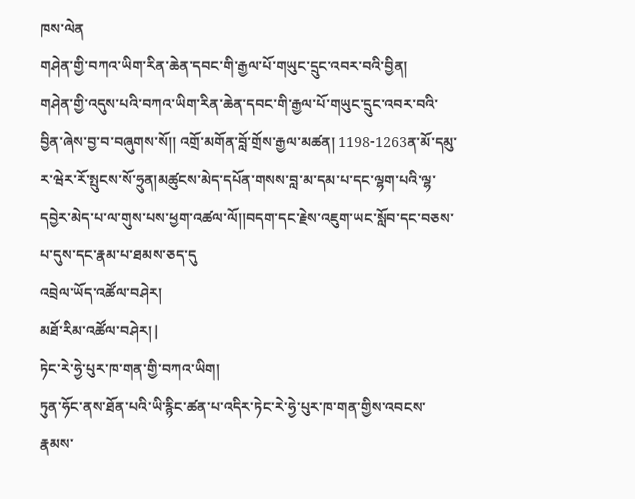ཁས་ལེན
གཤེན་གྱི་བཀའ་ཡིག་རིན་ཆེན་དབང་གི་རྒྱལ་པོ་གཡུང་དྲུང་འབར་བའི་བྱིན།
གཤེན་གྱི་འདུས་པའི་བཀའ་ཡིག་རིན་ཆེན་དབང་གི་རྒྱལ་པོ་གཡུང་དྲུང་འབར་བའི་བྱིན་ཞེས་བྱ་བ་བཞུགས་སོ།། འགྲོ་མགོན་བློ་གྲོས་རྒྱལ་མཚན། 1198-1263ན་མོ་དམུ་ར་ཝེར་རོ་སྤུངས་སོ་ཧྲུན།མཚུངས་མེད་དཔོན་གསས་བླ་མ་དམ་པ་དང་ལྷག་པའི་ལྷ་དབྱེར་མེད་པ་ལ་གུས་པས་ཕྱག་འཚལ་ལོ།།བདག་དང་རྗེས་འཇུག་ཡང་སློབ་དང་བཅས་པ་དུས་དང་རྣམ་པ་ཐམས་ཅད་དུ
འབྲེལ་ཡོད་འཚོལ་བཤེར།
མཐོ་རིམ་འཚོལ་བཤེར། |
ཏེང་རེ་ཧྱེ་པུར་ཁ་གན་གྱི་བཀའ་ཡིག།
ཏུན་ཧོང་ནས་ཐོན་པའི་ཡི་རྙིང་ཚན་པ་འདིར་ཏེང་རེ་ཧྱེ་པུར་ཁ་གན་གྱིས་འབངས་རྣམས་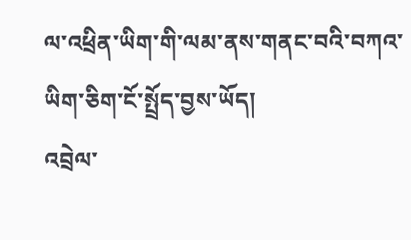ལ་འཕྲིན་ཡིག་གི་ལམ་ནས་གནང་བའི་བཀའ་ཡིག་ཅིག་ངོ་སྤྲོད་བྱས་ཡོད།
འབྲེལ་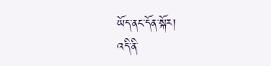ཡོད་ནང་དོན་སྐོར།
འདི་ནི་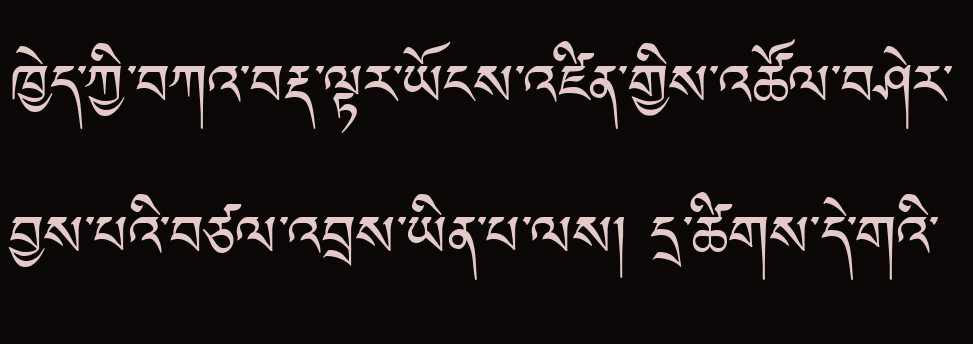ཁྱེད་ཀྱི་བཀའ་བརྡ་ལྟར་ཡོངས་འཛིན་གྱིས་འཚོལ་བཤེར་བྱས་པའི་བཙལ་འབྲས་ཡིན་པ་ལས། དྲ་ཚིགས་དེ་གའི་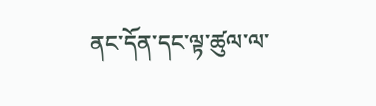ནང་དོན་དང་ལྟ་ཚུལ་ལ་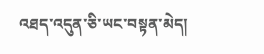འཐད་འདུན་ཅི་ཡང་བསྟན་མེད།